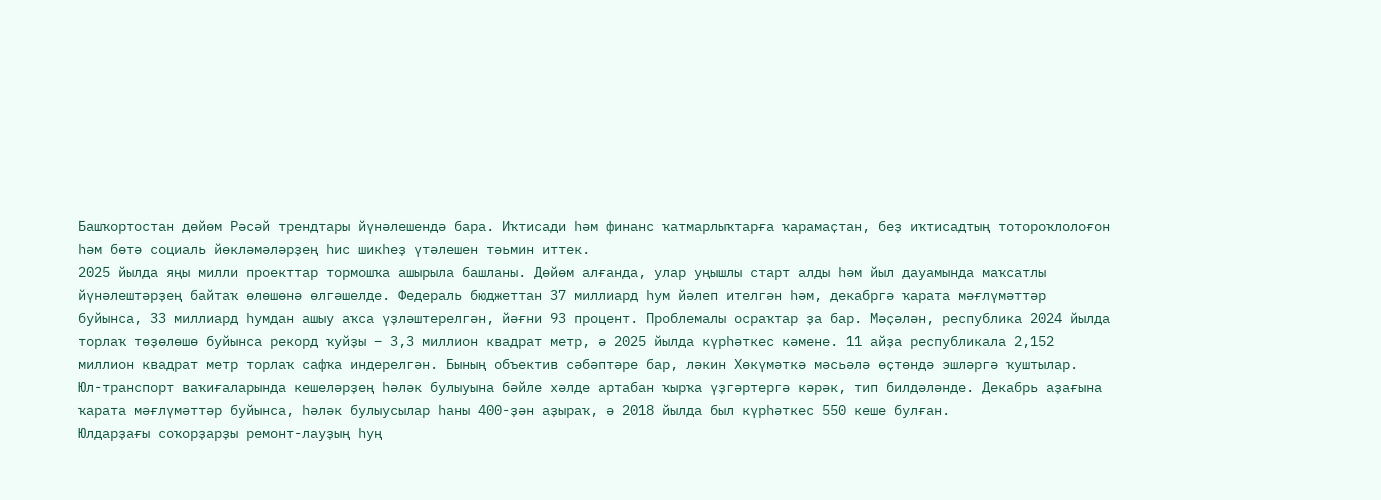Башҡортостан дөйөм Рәсәй трендтары йүнәлешендә бара. Иҡтисади һәм финанс ҡатмарлыҡтарға ҡарамаҫтан, беҙ иҡтисадтың тотороҡлолоғон һәм бөтә социаль йөкләмәләрҙең һис шикһеҙ үтәлешен тәьмин иттек.
2025 йылда яңы милли проекттар тормошҡа ашырыла башланы. Дөйөм алғанда, улар уңышлы старт алды һәм йыл дауамында маҡсатлы йүнәлештәрҙең байтаҡ өлөшөнә өлгәшелде. Федераль бюджеттан 37 миллиард һум йәлеп ителгән һәм, декабргә ҡарата мәғлүмәттәр буйынса, 33 миллиард һумдан ашыу аҡса үҙләштерелгән, йәғни 93 процент. Проблемалы осраҡтар ҙа бар. Мәҫәлән, республика 2024 йылда торлаҡ төҙөлөшө буйынса рекорд ҡуйҙы – 3,3 миллион квадрат метр, ә 2025 йылда күрһәткес кәмене. 11 айҙа республикала 2,152 миллион квадрат метр торлаҡ сафҡа индерелгән. Бының объектив сәбәптәре бар, ләкин Хөкүмәткә мәсьәлә өҫтөндә эшләргә ҡуштылар.
Юл-транспорт ваҡиғаларында кешеләрҙең һәләк булыуына бәйле хәлде артабан ҡырҡа үҙгәртергә кәрәк, тип билдәләнде. Декабрь аҙағына ҡарата мәғлүмәттәр буйынса, һәләк булыусылар һаны 400-ҙән аҙыраҡ, ә 2018 йылда был күрһәткес 550 кеше булған.
Юлдарҙағы соҡорҙарҙы ремонт-лауҙың һуң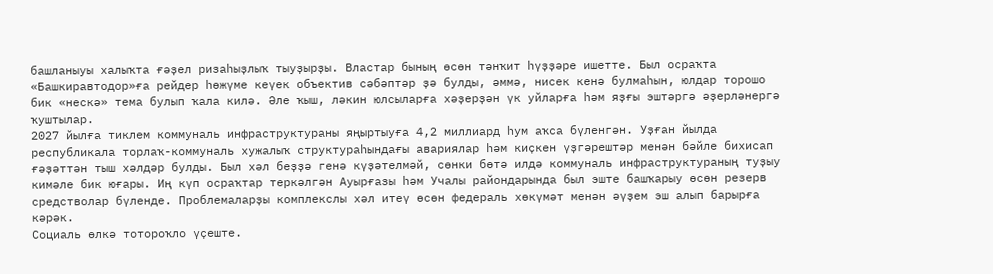башланыуы халыҡта ғәҙел ризаһыҙлыҡ тыуҙырҙы. Властар бының өсөн тәнҡит һүҙҙәре ишетте. Был осраҡта «Башкиравтодор»ға рейдер һөжүме кеүек объектив сәбәптәр ҙә булды, әммә, нисек кенә булмаһын, юлдар торошо бик «нескә» тема булып ҡала килә. Әле ҡыш, ләкин юлсыларға хәҙерҙән үк уйларға һәм яҙғы эштәргә әҙерләнергә ҡуштылар.
2027 йылға тиклем коммуналь инфраструктураны яңыртыуға 4,2 миллиард һум аҡса бүленгән. Уҙған йылда республикала торлаҡ-коммуналь хужалыҡ структураһындағы авариялар һәм киҫкен үҙгәрештәр менән бәйле бихисап ғәҙәттән тыш хәлдәр булды. Был хәл беҙҙә генә күҙәтелмәй, сөнки бөтә илдә коммуналь инфраструктураның туҙыу кимәле бик юғары. Иң күп осраҡтар теркәлгән Ауырғазы һәм Учалы райондарында был эште башҡарыу өсөн резерв средстволар бүленде. Проблемаларҙы комплекслы хәл итеү өсөн федераль хөкүмәт менән әүҙем эш алып барырға кәрәк.
Социаль өлкә тотороҡло үҫеште.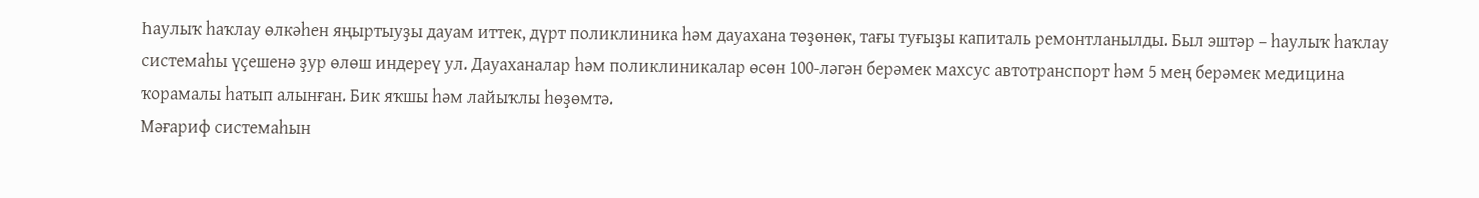Һаулыҡ һаҡлау өлкәһен яңыртыуҙы дауам иттек, дүрт поликлиника һәм дауахана төҙөнөк, тағы туғыҙы капиталь ремонтланылды. Был эштәр – һаулыҡ һаҡлау системаһы үҫешенә ҙур өлөш индереү ул. Дауаханалар һәм поликлиникалар өсөн 100-ләгән берәмек махсус автотранспорт һәм 5 мең берәмек медицина ҡорамалы һатып алынған. Бик яҡшы һәм лайыҡлы һөҙөмтә.
Мәғариф системаһын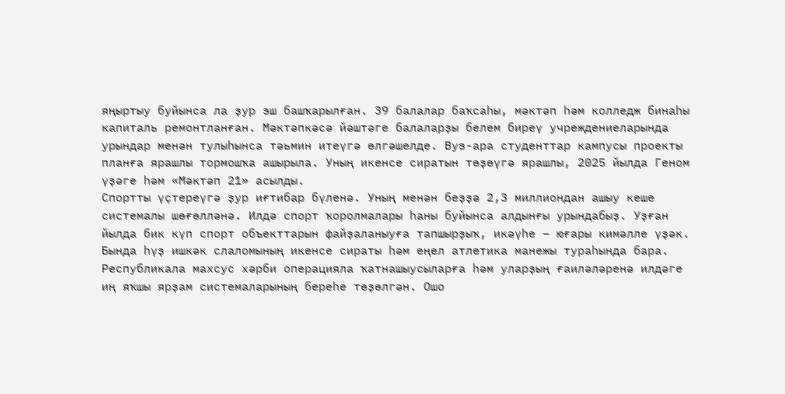яңыртыу буйынса ла ҙур эш башҡарылған. 39 балалар баҡсаһы, мәктәп һәм колледж бинаһы капиталь ремонтланған. Мәктәпкәсә йәштәге балаларҙы белем биреү учреждениеларында урындар менән тулыһынса тәьмин итеүгә өлгәшелде. Вуз-ара студенттар кампусы проекты планға ярашлы тормошҡа ашырыла. Уның икенсе сиратын төҙөүгә ярашлы, 2025 йылда Геном үҙәге һәм «Мәктәп 21» асылды.
Спортты үҫтереүгә ҙур иғтибар бүленә. Уның менән беҙҙә 2,3 миллиондан ашыу кеше системалы шөғөлләнә. Илдә спорт ҡоролмалары һаны буйынса алдынғы урындабыҙ. Уҙған йылда бик күп спорт объекттарын файҙаланыуға тапшырҙыҡ, икәүһе – юғары кимәлле үҙәк. Бында һүҙ ишкәк слаломының икенсе сираты һәм еңел атлетика манежы тураһында бара.
Республикала махсус хәрби операцияла ҡатнашыусыларға һәм уларҙың ғаиләләренә илдәге иң яҡшы ярҙам системаларының береһе төҙөлгән. Ошо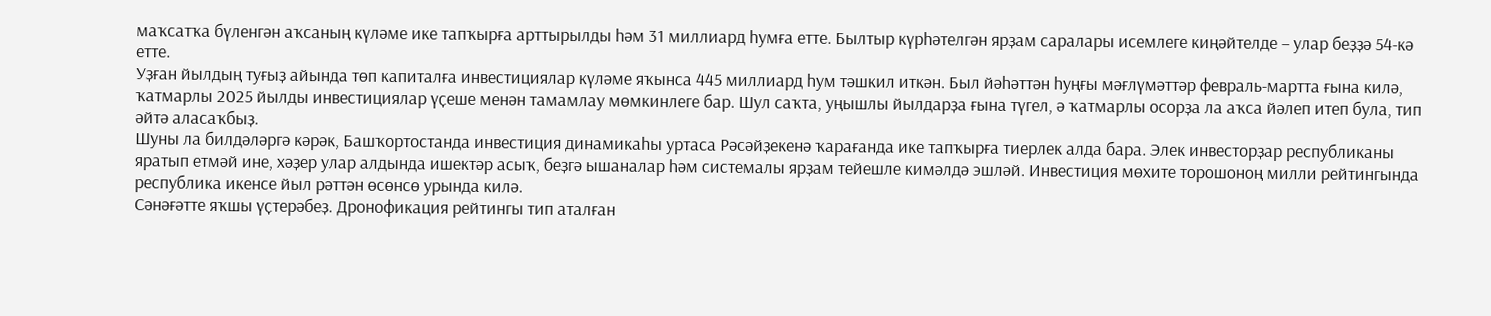маҡсатҡа бүленгән аҡсаның күләме ике тапҡырға арттырылды һәм 31 миллиард һумға етте. Былтыр күрһәтелгән ярҙам саралары исемлеге киңәйтелде – улар беҙҙә 54-кә етте.
Уҙған йылдың туғыҙ айында төп капиталға инвестициялар күләме яҡынса 445 миллиард һум тәшкил иткән. Был йәһәттән һуңғы мәғлүмәттәр февраль-мартта ғына килә, ҡатмарлы 2025 йылды инвестициялар үҫеше менән тамамлау мөмкинлеге бар. Шул саҡта, уңышлы йылдарҙа ғына түгел, ә ҡатмарлы осорҙа ла аҡса йәлеп итеп була, тип әйтә аласаҡбыҙ.
Шуны ла билдәләргә кәрәк, Башҡортостанда инвестиция динамикаһы уртаса Рәсәйҙекенә ҡарағанда ике тапҡырға тиерлек алда бара. Элек инвесторҙар республиканы яратып етмәй ине, хәҙер улар алдында ишектәр асыҡ, беҙгә ышаналар һәм системалы ярҙам тейешле кимәлдә эшләй. Инвестиция мөхите торошоноң милли рейтингында республика икенсе йыл рәттән өсөнсө урында килә.
Сәнәғәтте яҡшы үҫтерәбеҙ. Дронофикация рейтингы тип аталған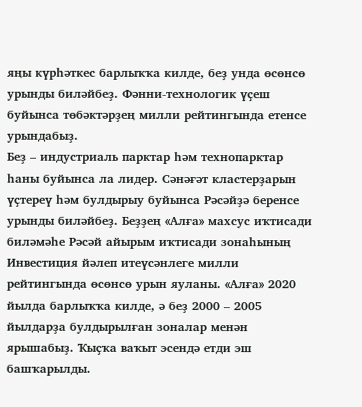яңы күрһәткес барлыҡҡа килде, беҙ унда өсөнсө урынды биләйбеҙ. Фәнни-технологик үҫеш буйынса төбәктәрҙең милли рейтингында етенсе урындабыҙ.
Беҙ – индустриаль парктар һәм технопарктар һаны буйынса ла лидер. Сәнәғәт кластерҙарын үҫтереү һәм булдырыу буйынса Рәсәйҙә беренсе урынды биләйбеҙ. Беҙҙең «Алға» махсус иҡтисади биләмәһе Рәсәй айырым иҡтисади зонаһының Инвестиция йәлеп итеүсәнлеге милли рейтингында өсөнсө урын яуланы. «Алға» 2020 йылда барлыҡҡа килде, ә беҙ 2000 – 2005 йылдарҙа булдырылған зоналар менән ярышабыҙ. Ҡыҫҡа ваҡыт эсендә етди эш башҡарылды.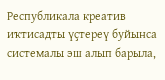Республикала креатив иҡтисадты үҫтереү буйынса системалы эш алып барыла,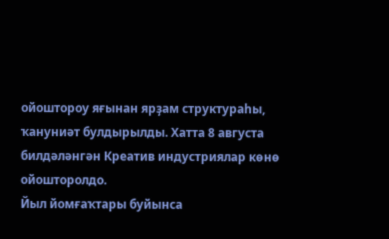ойоштороу яғынан ярҙам структураһы, ҡануниәт булдырылды. Хатта 8 августа билдәләнгән Креатив индустриялар көнө ойошторолдо.
Йыл йомғаҡтары буйынса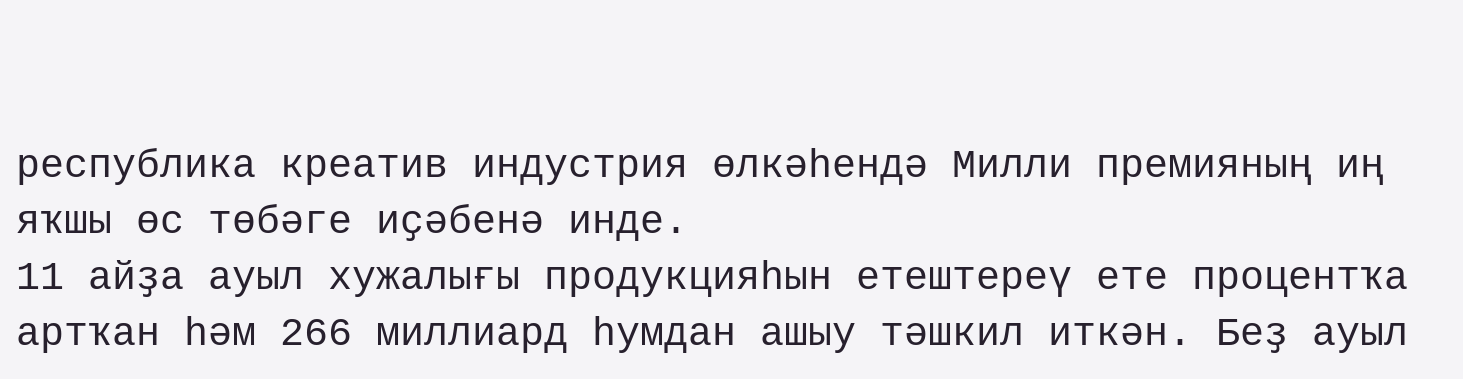республика креатив индустрия өлкәһендә Милли премияның иң яҡшы өс төбәге иҫәбенә инде.
11 айҙа ауыл хужалығы продукцияһын етештереү ете процентҡа артҡан һәм 266 миллиард һумдан ашыу тәшкил иткән. Беҙ ауыл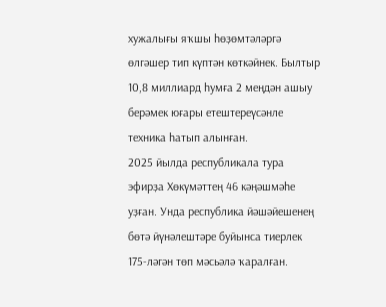хужалығы яҡшы һөҙөмтәләргә өлгәшер тип күптән көткәйнек. Былтыр 10,8 миллиард һумға 2 меңдән ашыу берәмек юғары етештереүсәнле техника һатып алынған.
2025 йылда республикала тура эфирҙа Хөкүмәттең 46 кәңәшмәһе уҙған. Унда республика йәшәйешенең бөтә йүнәлештәре буйынса тиерлек 175-ләгән төп мәсьәлә ҡаралған.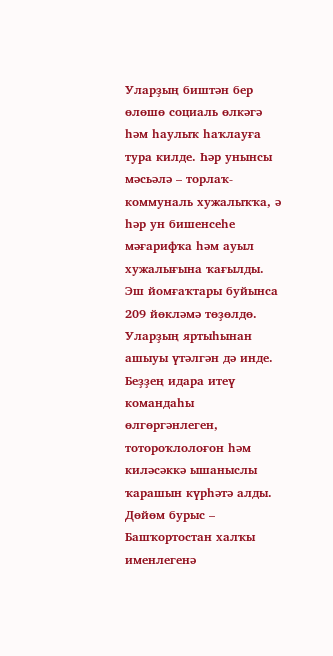Уларҙың биштән бер өлөшө социаль өлкәгә һәм һаулыҡ һаҡлауға тура килде. Һәр унынсы мәсьәлә – торлаҡ-коммуналь хужалыҡҡа, ә һәр ун бишенсеһе мәғарифҡа һәм ауыл хужалығына ҡағылды. Эш йомғаҡтары буйынса 209 йөкләмә төҙөлдө. Уларҙың яртыһынан ашыуы үтәлгән дә инде.
Беҙҙең идара итеү командаһы өлгөргәнлеген, тотороҡлолоғон һәм киләсәккә ышаныслы ҡарашын күрһәтә алды. Дөйөм бурыс – Башҡортостан халҡы именлегенә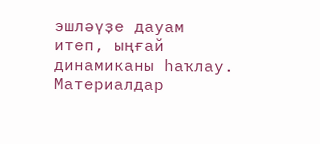эшләүҙе дауам итеп, ыңғай динамиканы һаҡлау.
Материалдар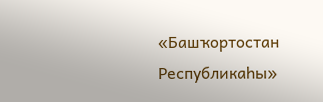«Башҡортостан Республикаһы»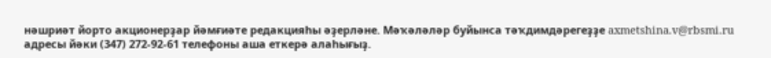нәшриәт йорто акционерҙар йәмғиәте редакцияһы әҙерләне. Мәҡәләләр буйынса тәҡдимдәрегеҙҙе axmetshina.v@rbsmi.ru адресы йәки (347) 272-92-61 телефоны аша еткерә алаһығыҙ.